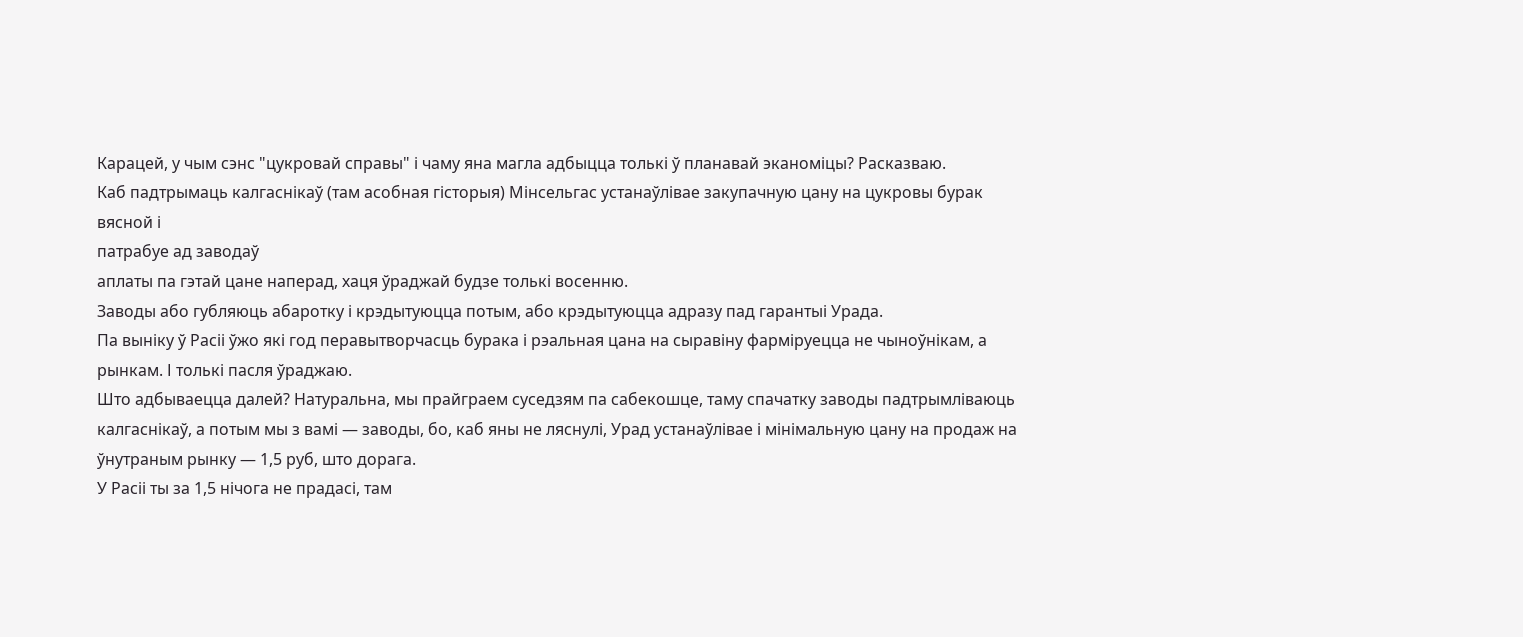Карацей, у чым сэнс "цукровай справы" і чаму яна магла адбыцца толькі ў планавай эканоміцы? Расказваю.
Каб падтрымаць калгаснікаў (там асобная гісторыя) Мінсельгас устанаўлівае закупачную цану на цукровы бурак вясной і
патрабуе ад заводаў
аплаты па гэтай цане наперад, хаця ўраджай будзе толькі восенню.
Заводы або губляюць абаротку і крэдытуюцца потым, або крэдытуюцца адразу пад гарантыі Урада.
Па выніку ў Расіі ўжо які год перавытворчасць бурака і рэальная цана на сыравіну фарміруецца не чыноўнікам, а рынкам. І толькі пасля ўраджаю.
Што адбываецца далей? Натуральна, мы прайграем суседзям па сабекошце, таму спачатку заводы падтрымліваюць калгаснікаў, а потым мы з вамі — заводы, бо, каб яны не ляснулі, Урад устанаўлівае і мінімальную цану на продаж на ўнутраным рынку — 1,5 руб, што дорага.
У Расіі ты за 1,5 нічога не прадасі, там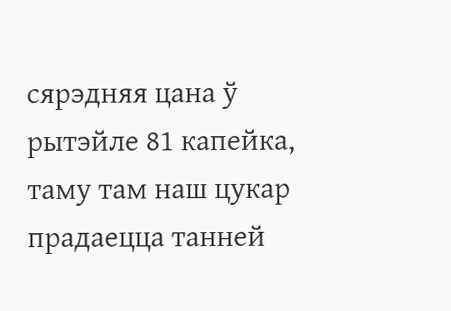сярэдняя цана ў рытэйле 81 капейка, таму там наш цукар прадаецца танней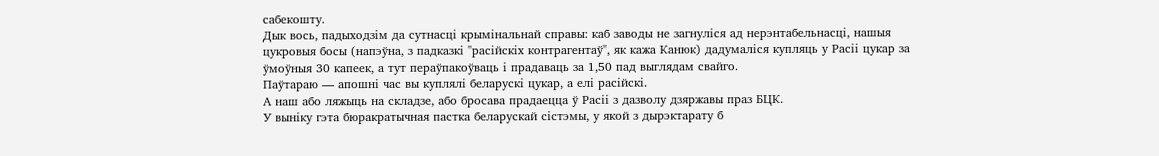сабекошту.
Дык вось, падыходзім да сутнасці крымінальнай справы: каб заводы не загнуліся ад нерэнтабельнасці, нашыя цукровыя босы (напэўна, з падказкі "расійскіх контрагентаў", як кажа Канюк) дадумаліся купляць у Расіі цукар за ўмоўныя 30 капеек, а тут пераўпакоўваць і прадаваць за 1,50 пад выглядам свайго.
Паўтараю — апошні час вы куплялі беларускі цукар, а елі расійскі.
А наш або ляжыць на складзе, або бросава прадаецца ў Расіі з дазволу дзяржавы праз БЦК.
У выніку гэта бюракратычная пастка беларускай сістэмы, у якой з дырэктарату б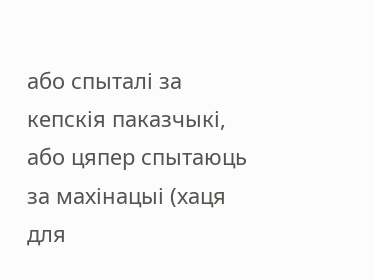або спыталі за кепскія паказчыкі, або цяпер спытаюць за махінацыі (хаця для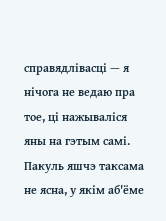справядлівасці — я нічога не ведаю пра тое, ці нажываліся яны на гэтым самі. Пакуль яшчэ таксама не ясна, у якім аб'ёме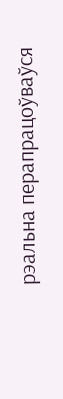рэальна перапрацоўваўся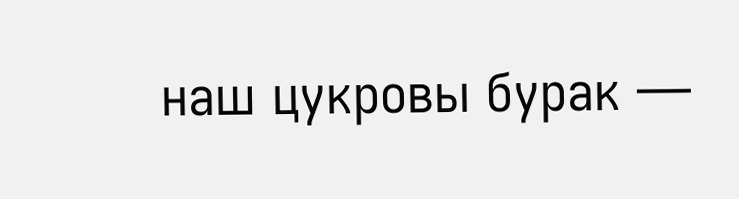наш цукровы бурак —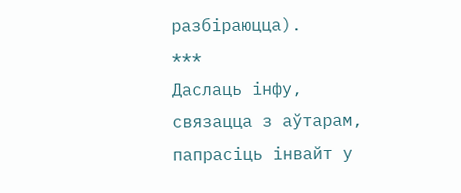разбіраюцца).
***
Даслаць інфу, связацца з аўтарам, папрасіць інвайт у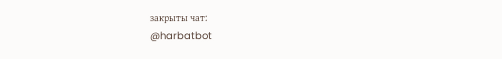закрыты чат:
@harbatbot